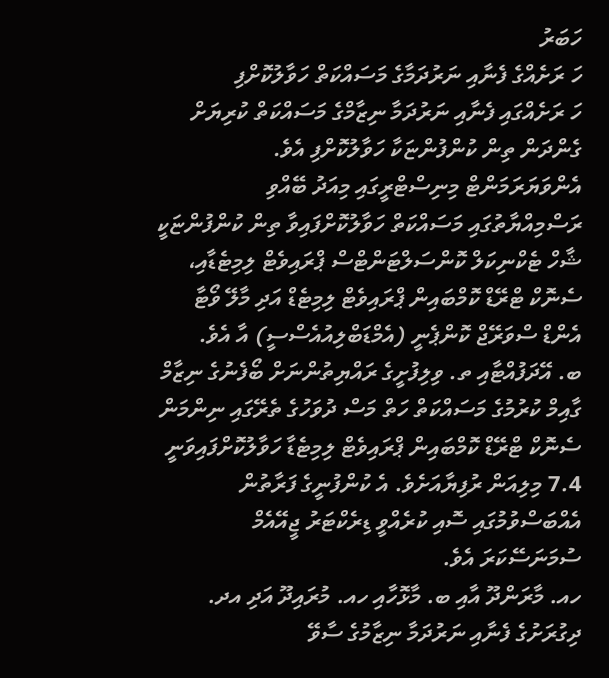ހަބަރު
ހަ ރަށެއްގެ ފެނާއި ނަރުދަމާގެ މަސައްކަތް ހަވާލުކޮށްފި
ހަ ރަށެއްގައި ފެނާއި ނަރުދަމާ ނިޒާމްގެ މަސައްކަތް ކުރިޔަށް ގެންދަން ތިން ކުންފުންޏަކާ ހަވާލުކޮށްފި އެވެ.
އެންވަޔަރަމަންޓް މިނިސްޓްރީގައި މިއަދު ބޭއްވި ރަސްމިއްޔާތުގައި މަސައްކަތް ހަވާލުކޮށްފައިވާ ތިން ކުންފުންޏަކީ ޝާހް ޓެކްނިކަލް ކޮންސަލްޓަންޓްސް ޕްރައިވެޓް ލިމިޓެޑާއި، ސެނޮކް ޓްރޭޑް ކޮމްބައިން ޕްރައިވެޓް ލިމިޓެޑް އަދި މާލޭ ވޯޓާ އެންޑް ސްވަރޭޖް ކޮންޕެނީ (އެމްޑަބްލިއުއެސްސީ) އާ އެވެ.
ބ. އޭދަފުއްޓާއި ތ. ވިލިފުށީގެ ރައްޔިތުންނަށް ބޯފެނުގެ ނިޒާމް ގާއިމް ކުރުމުގެ މަސައްކަތް ހަތް މަސް ދުވަހުގެ ތެރޭގައި ނިންމަން ސެނޮކް ޓްރޭޑް ކޮމްބައިން ޕްރައިވެޓް ލިމިޓެޑާ ހަވާލުކޮށްފައިވަނީ 7.4 މިލިއަން ރުފިޔާއަށެވެ. އެ ކުންފުނީގެ ފަރާތުން އެއްބަސްވުމުގައި ސޮއި ކުރެއްވީ ޑިރެކްޓަރު ޖީއޭއެމް ސުމަނަސޭކަރަ އެވެ.
ހއ. މާރަންދޫ އާއި ބ. މާޅޮހާއި ހއ. މުރައިދޫ އަދި އދ. ދިގުރަށުގެ ފެނާއި ނަރުދަމާ ނިޒާމުގެ ސާވޭ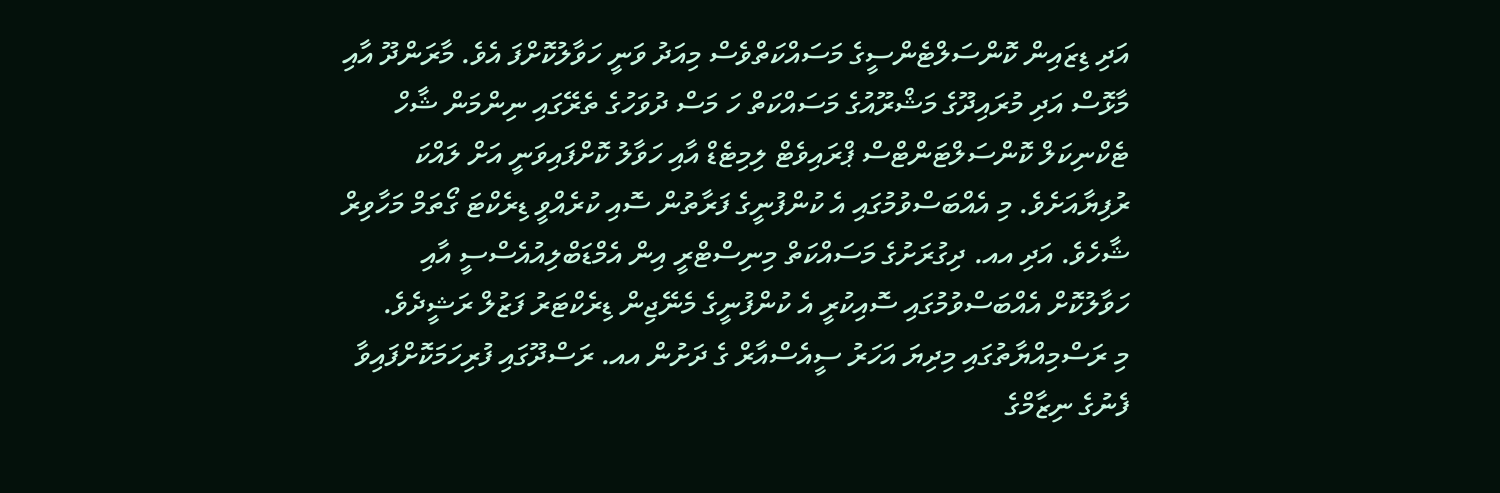އަދި ޑިޒައިން ކޮންސަލްޓެންސީގެ މަސައްކަތްވެސް މިއަދު ވަނީ ހަވާލުކޮށްފަ އެވެ. މާރަންދޫ އާއި މާޅޮސް އަދި މުރައިދޫގެ މަޝްރޫއުގެ މަސައްކަތް ހަ މަސް ދުވަހުގެ ތެރޭގައި ނިންމަން ޝާހް ޓެކްނިކަލް ކޮންސަލްޓަންޓްސް ޕްރައިވެޓް ލިމިޓެޑް އާއި ހަވާލު ކޮށްފައިވަނީ އަށް ލައްކަ ރުފިޔާއަށެވެ. މި އެއްބަސްވުމުގައި އެ ކުންފުނީގެ ފަރާތުން ސޮއި ކުރެއްވީ ޑިރެކްޓަ ގޯތަމް މަހާވިރް ޝާހެވެ. އަދި އއ. ދިގުރަށުގެ މަސައްކަތް މިނިސްޓްރީ އިން އެމްޑަބްލިއުއެސްސީ އާއި ހަވާލުކޮށް އެއްބަސްވުމުގައި ސޮއިކުރީ އެ ކުންފުނީގެ މެނޭޖިން ޑިރެކްޓަރު ފަޒުލް ރަޝީދެވެ.
މި ރަސްމިއްޔާތުގައި މިދިޔަ އަހަރު ސީއެސްއާރް ގެ ދަށުން އއ. ރަސްދޫގައި ފުރިހަމަކޮށްފައިވާ ފެނުގެ ނިޒާމްގެ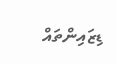ޑިޒައިންތައް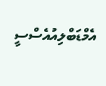އެމްޑަބްލިއުއެސްސީ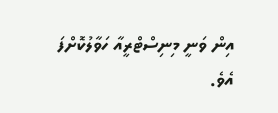އިން ވަނީ މިނިސްޓްރީއާ ހަވާލުކޮށްފަ އެވެ.